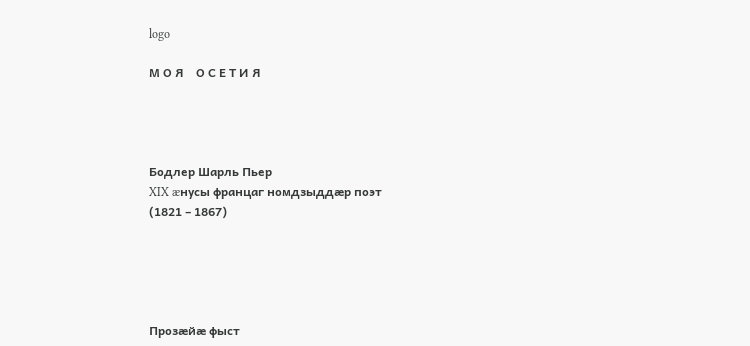logo

М О Я    О С Е Т И Я




Бодлер Шарль Пьер
XIX æнусы францаг номдзыддæр поэт
(1821 – 1867)





Прозæйæ фыст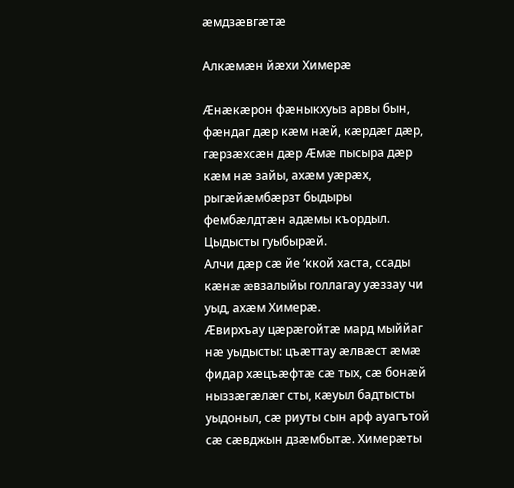æмдзæвгæтæ

Алкæмæн йæхи Химерæ

Æнæкæрон фæныкхуыз арвы бын, фæндаг дæр кæм нæй, кæрдæг дæр, гæрзæхсæн дæр Æмæ пысыра дæр кæм нæ зайы, ахæм уæрæх, рыгæйæмбæрзт быдыры фембæлдтæн адæмы къордыл. Цыдысты гуыбырæй.
Алчи дæр сæ йе ’ккой хаста, ссады кæнæ æвзалыйы голлагау уæззау чи уыд, ахæм Химерæ.
Æвирхъау цæрæгойтæ мард мыййаг нæ уыдысты: цъæттау æлвæст æмæ фидар хæцъæфтæ сæ тых, сæ бонæй ныззæгæлæг сты, кæуыл бадтысты уыдоныл, сæ риуты сын арф ауагътой сæ сæвджын дзæмбытæ. Химерæты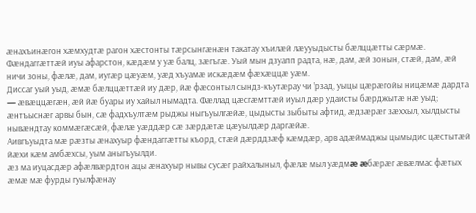æнахъинæгон хæмхудтæ рагон хæстонты тæрсынгæнæн такатау хъилæй лæууыдысты бæлццæтты сæрмæ.
Фæндаггæттæй иуы афарстон, кæдæм у уæ балц, зæгъгæ. Уый мын дзуапп радта, нæ, дам, æй зонын, стæй, дам, æй ничи зоны, фæлæ, дам, иугæр цæуæм, уæд хъуамæ искæдæм фæхæццæ уæм.
Диссаг уый уыд, æмæ бæлццæттæй иу дæр, йæ фæсонтыл сындз-къутæрау чи ’рзад, уыцы цæрæгойы ницæмæ дардта — æвæццæгæн, æй йæ буары иу хайыл нымадта. Фæллад цæсгæмттæй иуыл дæр удаисты бæрджытæ нæ уыд; æнтъыснæг арвы бын, сæ фадхъултæм рыджы ныгъуылгæйæ, цыдысты зыбыты афтид, æдзæрæг зæххыл, хылдысты нывæндтау коммæгæсæй, фæлæ уæддæр сæ зæрдæтæ цæуылдæр даргæйæ.
Аивгъуыдта мæ рæзты æнахуыр фæндаггæтты къорд, стæй дæрддзæф кæмдæр, арв адæймаджы цымыдис цæстытæй йæхи кæм амбæхсы, уым аныгъуылди.
æз ма иуцасдæр афæлвæрдтон ацы æнахуыр нывы сусæг райхалыныл, фæлæ мыл уæдмæ æбæрæг æвæлмас фæтых æмæ мæ фурды гуылфæнау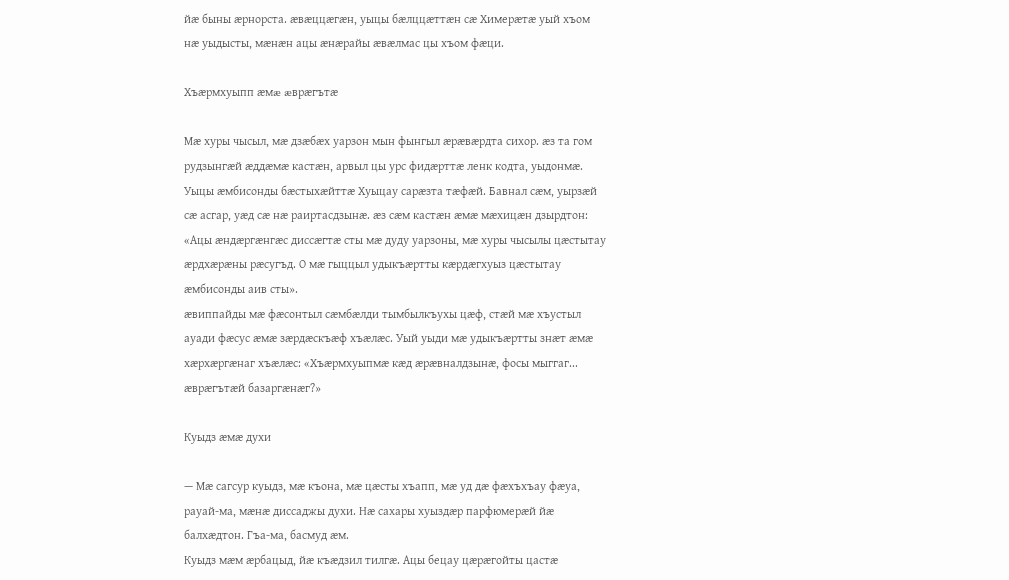йæ быны æрнорста. æвæццæгæн, уыцы бæлццæттæн сæ Химерæтæ уый хъом нæ уыдысты, мæнæн ацы æнæрайы æвæлмас цы хъом фæци.

Хъæрмхуыпп æмæ æврæгътæ

Мæ хуры чысыл, мæ дзæбæх уарзон мын фынгыл æрæвæрдта сихор. æз та гом рудзынгæй æддæмæ кастæн, арвыл цы урс фидæрттæ ленк кодта, уыдонмæ. Уыцы æмбисонды бæстыхæйттæ Хуыцау сарæзта тæфæй. Бавнал сæм, уырзæй сæ асгар, уæд сæ нæ раиртасдзынæ. æз сæм кастæн æмæ мæхицæн дзырдтон: «Ацы æндæргæнгæс диссæгтæ сты мæ дуду уарзоны, мæ хуры чысылы цæстытау æрдхæрæны рæсугъд. О мæ гыццыл удыкъæртты кæрдæгхуыз цæстытау æмбисонды аив сты».
æвиппайды мæ фæсонтыл сæмбæлди тымбылкъухы цæф, стæй мæ хъустыл ауади фæсус æмæ зæрдæскъæф хъæлæс. Уый уыди мæ удыкъæртты знæт æмæ хæрхæргæнаг хъæлæс: «Хъæрмхуыпмæ кæд æрæвналдзынæ, фосы мыггаг... æврæгътæй базаргæнæг?»

Куыдз æмæ духи

— Мæ сагсур куыдз, мæ къона, мæ цæсты хъапп, мæ уд дæ фæхъхъау фæуа, рауай-ма, мæнæ диссаджы духи. Нæ сахары хуыздæр парфюмерæй йæ балхæдтон. Гъа-ма, басмуд æм.
Куыдз мæм æрбацыд, йæ къæдзил тилгæ. Ацы бецау цæрæгойты цастæ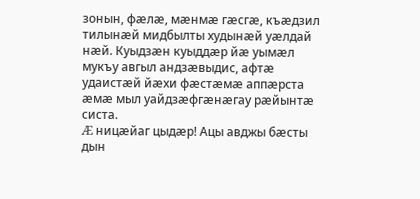зонын, фæлæ, мæнмæ гæсгæ, къæдзил тилынæй мидбылты худынæй уæлдай нæй. Куыдзæн куыддæр йæ уымæл мукъу авгыл андзæвыдис, афтæ удаистæй йæхи фæстæмæ аппæрста æмæ мыл уайдзæфгæнæгау рæйынтæ систа.
Æ ницæйаг цыдæр! Ацы авджы бæсты дын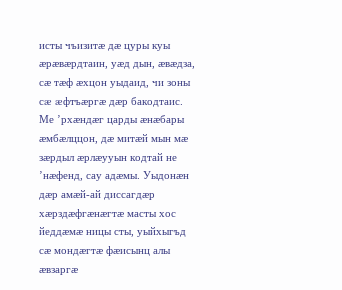исты чъизитæ дæ цуры куы æрæвæрдтаин, уæд дын, æвæдза, сæ тæф æхцон уыдаид, чи зоны сæ æфтъæргæ дæр бакодтаис. Ме ’рхæндæг царды æнæбары æмбæлццон, дæ митæй мын мæ зæрдыл æрлæууын кодтай не ’нæфенд, сау адæмы. Уыдонæн дæр амæй-ай диссагдæр хæрздæфгæнæгтæ масты хос йеддæмæ ницы сты, уыйхыгъд сæ мондæгтæ фæисынц алы æвзаргæ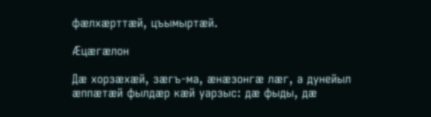фæлхæрттæй, цъымыртæй.

Æцæгæлон

Дæ хорзæхæй, зæгъ-ма, æнæзонгæ лæг, а дунейыл æппæтæй фылдæр кæй уарзыс: дæ фыды, дæ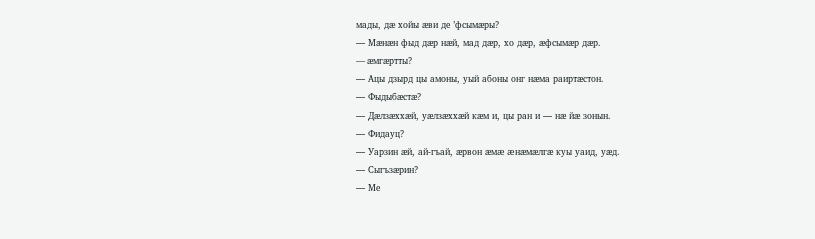мады, дæ хойы æви де ’фсымæры?
— Мæнæн фыд дæр нæй, мад дæр, хо дæр, æфсымæр дæр.
— æмгæртты?
— Ацы дзырд цы амоны, уый абоны онг нæма раиртæстон.
— Фыдыбæстæ?
— Дæлзæххæй, уæлзæххæй кæм и, цы ран и — нæ йæ зонын.
— Фидауц?
— Уарзин æй, ай-гъай, æрвон æмæ æнæмæлгæ куы уаид, уæд.
— Сыгъзæрин?
— Ме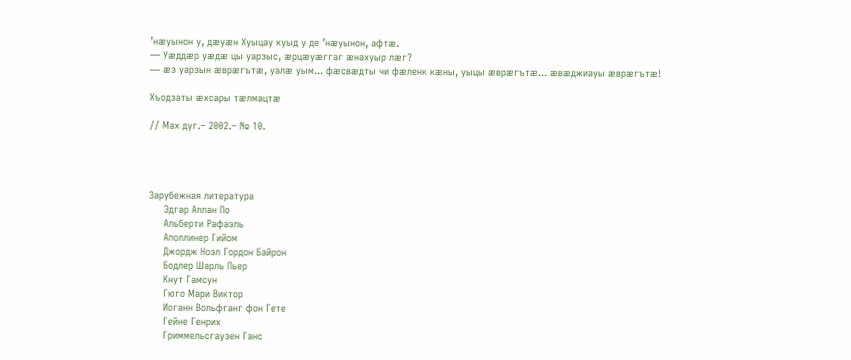’нæуынон у, дæуæн Хуыцау куыд у де ’нæуынон, афтæ.
— Уæддæр уæдæ цы уарзыс, æрцæуæггаг æнахуыр лæг?
— æз уарзын æврæгътæ, уалæ уым... фæсвæдты чи фæленк кæны, уыцы æврæгътæ... æвæджиауы æврæгътæ!

Хъодзаты æхсары тæлмацтæ

// Мах дуг.– 2002.– № 10.




Зарубежная литература
     Эдгар Аллан По
     Альберти Рафаэль
     Аполлинер Гийом
     Джордж Ноэл Гордон Байрон
     Бодлер Шарль Пьер
     Кнут Гамсун
     Гюго Мари Виктор
     Иоганн Вольфганг фон Гете
     Гейне Генрих
     Гриммельсгаузен Ганс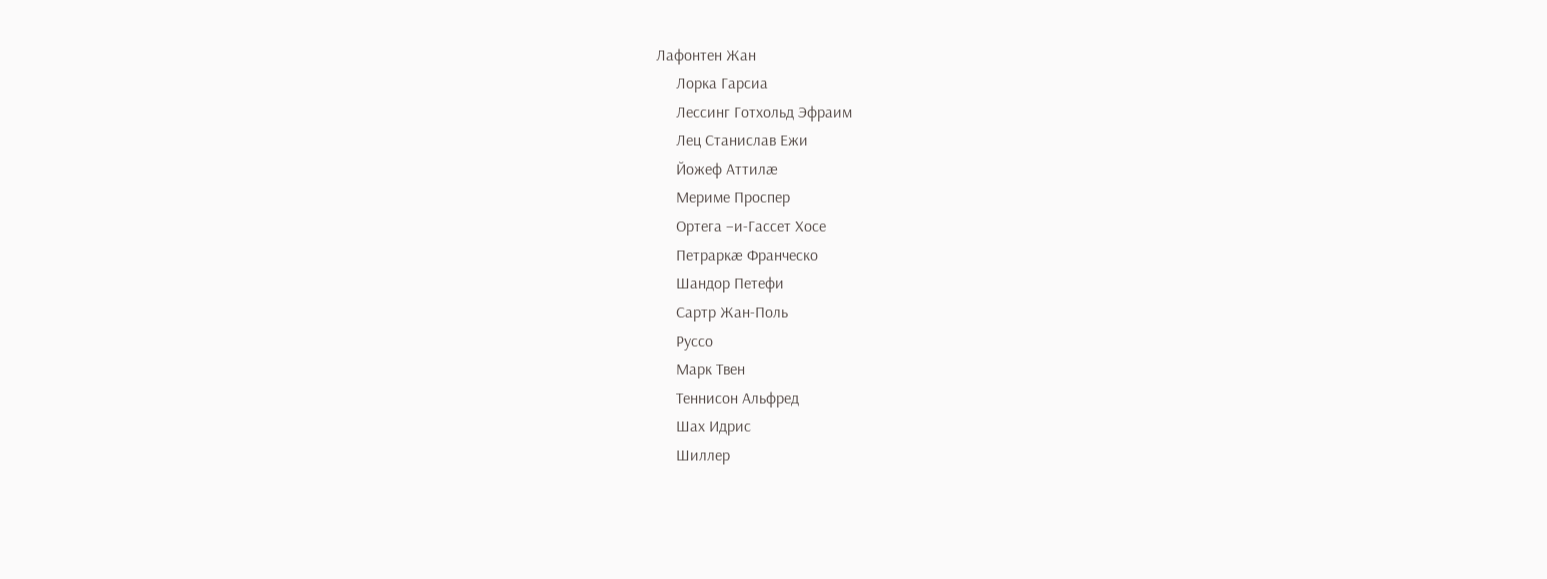Лафонтен Жан
     Лорка Гарсиа
     Лессинг Готхольд Эфраим
     Лец Станислав Ежи
     Йожеф Аттилæ
     Мериме Проспер
     Ортега –и-Гассет Хосе
     Петраркæ Франческо
     Шандор Петефи
     Сартр Жан-Поль
     Руссо
     Марк Твен
     Теннисон Альфред
     Шах Идрис
     Шиллер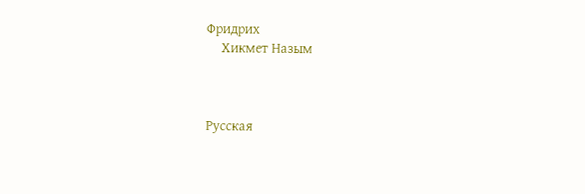Фридрих
     Хикмет Назым



Русская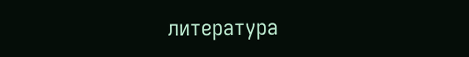литература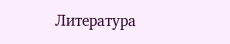Литература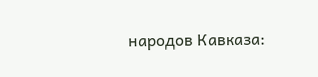народов Кавказа: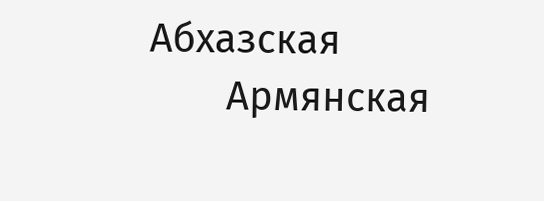Абхазская
       Армянская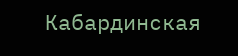Кабардинская